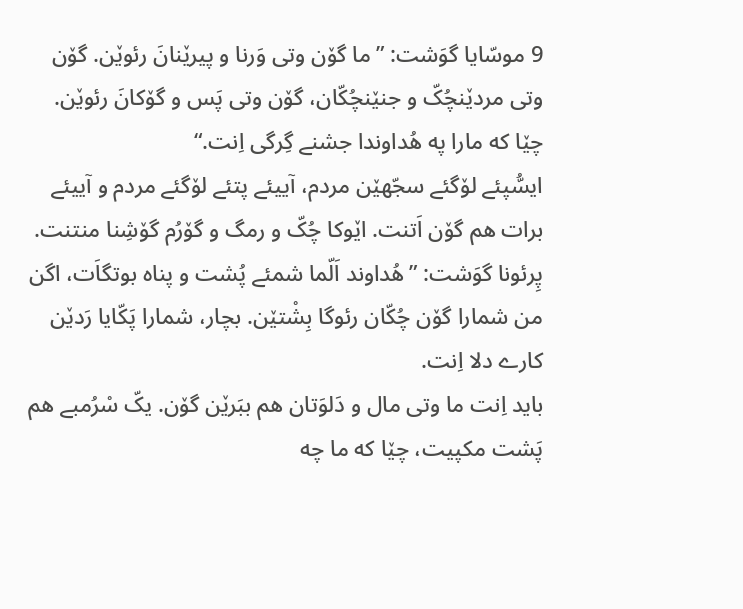9 موسّایا گوَشت: ”ما گۆن وتی وَرنا و پیرێنانَ رئوێن. گۆن وتی مردێنچُکّ و جنێنچُکّان، گۆن وتی پَس و گۆکانَ رئوێن. چێا که مارا په هُداوندا جشنے گِرگی اِنت.“
ایسُّپئے لۆگئے سجّهێن مردم، آییئے پتئے لۆگئے مردم و آییئے برات هم گۆن اَتنت. اێوکا چُکّ و رمگ و گۆرُم گۆشِنا منتنت.
پِرئونا گوَشت: ”هُداوند اَلّما شمئے پُشت و پناه بوتگاَت، اگن من شمارا گۆن چُکّان رئوگا بِشْتێن. بچار، شمارا پَکّایا رَدێن کارے دلا اِنت.
باید اِنت ما وتی مال و دَلوَتان هم ببَرێن گۆن. یکّ سْرُمبے هم پَشت مکپیت، چێا که ما چه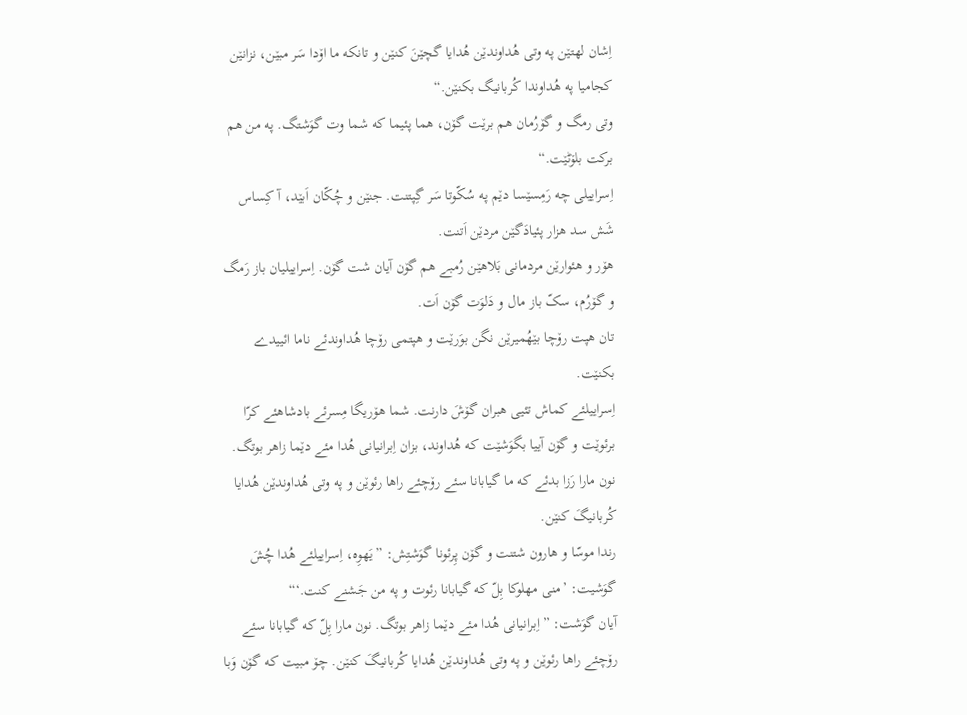اِشان لهتێن په وتی هُداوندێن هُدایا گچێنَ کنێن و تانکه ما اۆدا سَر مبێن، نزانێن کجامیا په هُداوندا کُربانیگ بکنێن.“
وتی رمگ و گۆرُمان هم برێت گۆن، هما پئیما که شما وت گوَشتگ. په من هم برکت بلۆٹێت.“
اِسراییلی چه رَمِسێسا دێم په سُکّوتا سَر گِپتنت. جنێن و چُکّان اَبێد، آ کِساس شَش سد هزار پئیادَگێن مردێن اَتنت.
هۆر و هئوارێن مردمانی بَلاهێن رُمبے هم گۆن آیان شت گۆن. اِسراییلیان باز رَمگ و گۆرُم، سکّ باز مال و دَلوَت گۆن اَت.
تان هپت رۆچا بێهُمیرێن نگن بوَرێت و هپتمی رۆچا هُداوندئے ناما ائییدے بکنێت.
اِسراییلئے کماش تئیی هبران گۆشَ دارنت. شما هۆریگا مِسرئے بادشاهئے کرّا برئوێت و گۆن آییا بگوَشێت که هُداوند، بزان اِبرانیانی هُدا مئے دێما زاهر بوتگ. نون مارا رَزا بدئے که ما گیابانا سئے رۆچئے راها رئوێن و په وتی هُداوندێن هُدایا کُربانیگَ کنێن.
رندا موسّا و هارون شتنت و گۆن پِرئونا گوَشتِش: ”یَهوِه، اِسراییلئے هُدا چُشَ گوَشیت: ’منی مهلوکا بِلّ که گیابانا رئوت و په من جَشنے کنت.‘“
آیان گوَشت: ”اِبرانیانی هُدا مئے دێما زاهر بوتگ. نون مارا بِلّ که گیابانا سئے رۆچئے راها رئوێن و په وتی هُداوندێن هُدایا کُربانیگَ کنێن. چۆ مبیت که گۆن وَبا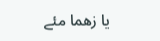یا زهما مئے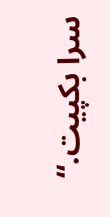سرا بکپیت.“